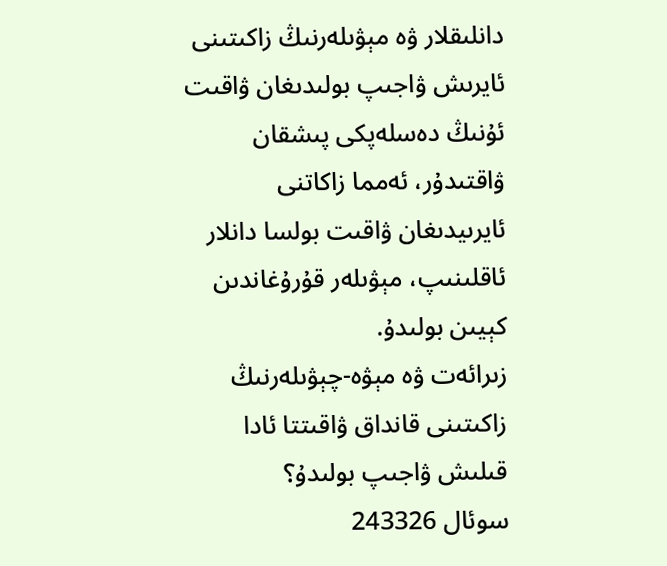دانلىقلار ۋە مېۋىلەرنىڭ زاكىتىنى ئايرىش ۋاجىپ بولىدىغان ۋاقىت ئۇنىڭ دەسلەپكى پىشقان ۋاقتىدۇر، ئەمما زاكاتنى ئايرىيدىغان ۋاقىت بولسا دانلار ئاقلىنىپ، مېۋىلەر قۇرۇغاندىن كېيىن بولىدۇ.
زىرائەت ۋە مېۋە-چېۋىلەرنىڭ زاكىتىنى قانداق ۋاقىتتا ئادا قىلىش ۋاجىپ بولىدۇ؟
سوئال 243326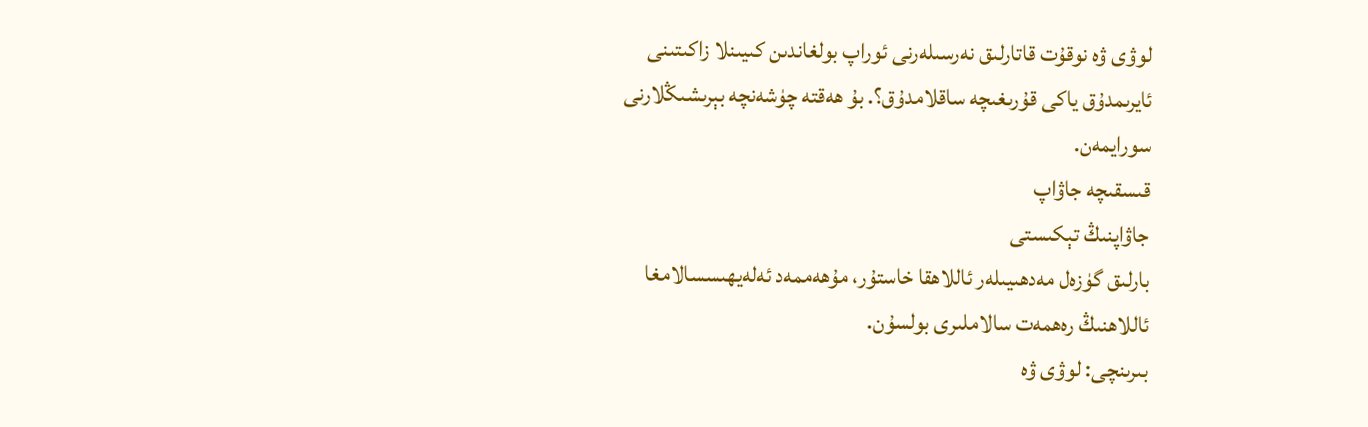لوۋى ۋە نوقۇت قاتارلىق نەرسىلەرنى ئوراپ بولغاندىن كىيىنلا زاكىتىنى ئايرىمدۇق ياكى قۇرىغىچە ساقلامدۇق؟. بۇ ھەقتە چۈشەنچە بېرىشىڭلارنى سورايمەن.
قىسقىچە جاۋاپ
جاۋاپنىڭ تېكىستى
بارلىق گۈزەل مەدھىيىلەر ئاللاھقا خاستۇر، مۇھەممەد ئەلەيھىسسالامغا ئاللاھنىڭ رەھمەت سالاملىرى بولسۇن.
بىرىنچى: لوۋى ۋە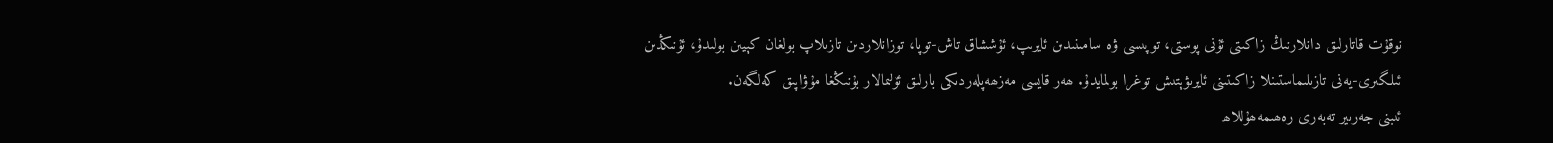نوقۇت قاتارلىق دانلارنىڭ زاكىتى ئۇنى پوستى، توپىسى ۋە سامىنىدىن ئايرىپ، ئۇششاق تاش-توپا، توزانلاردىن تازىلاپ بولغان كېيىن بولىدۇ، ئۇنىڭدىن ئىلگىرى-يەنى تازىلىماستىنلا زاكىتىنى ئايرىۋېتىش توغرا بولمايدۇ. ھەر قايسى مەزھەپلەردىكى بارلىق ئۆلىمالار بۇنىڭغا مۇۋاپىق كەلگەن.
ئىبنى جەرىير تەبەرى رەھىمەھۇللاھ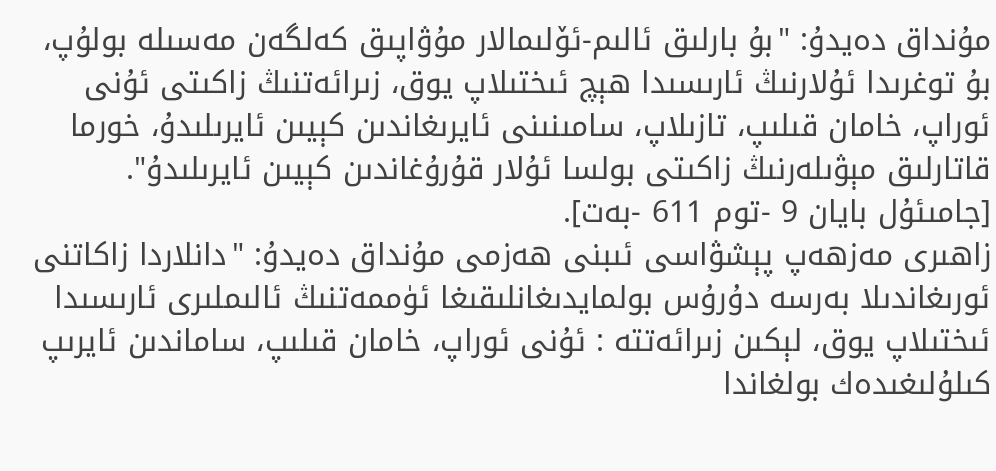مۇنداق دەيدۇ: "بۇ بارلىق ئالىم-ئۆلىمالار مۇۋاپىق كەلگەن مەسىلە بولۇپ، بۇ توغرىدا ئۇلارنىڭ ئارىسىدا ھېچ ئىختىلاپ يوق، زىرائەتنىڭ زاكىتى ئۇنى ئوراپ، خامان قىلىپ، تازىلاپ، سامىنىنى ئايرىغاندىن كېيىن ئايرىلىدۇ، خورما قاتارلىق مېۋىلەرنىڭ زاكىتى بولسا ئۇلار قۇرۇغاندىن كېيىن ئايرىلىدۇ". [جامىئۇل بايان 9 -توم 611 -بەت].
زاھىرى مەزھەپ پېشۋاسى ئىبنى ھەزمى مۇنداق دەيدۇ: "دانلاردا زاكاتنى ئورىغاندىلا بەرسە دۇرۇس بولمايدىغانلىقىغا ئۈممەتنىڭ ئالىملىرى ئارىسىدا ئىختىلاپ يوق، لېكىن زىرائەتتە : ئۇنى ئوراپ، خامان قىلىپ، ساماندىن ئايرىپ كىلۇلىغىدەك بولغاندا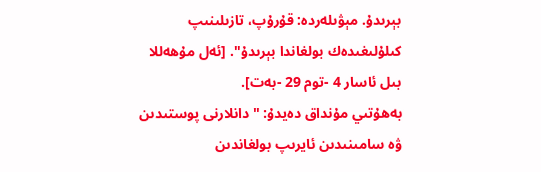بېرىدۇ. مېۋىلەردە: قۇرۇپ، تازىلىنىپ كىلۇلىغىدەك بولغاندا بېرىدۇ". [ئەل مۇھەللا بىل ئاسار 4 -توم 29 -بەت].
بەھۇتىي مۇنداق دەيدۇ: " دانلارنى پوستىدىن ۋە سامىنىدىن ئايرىپ بولغاندىن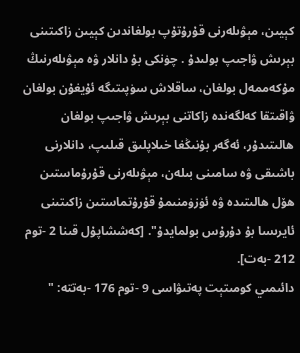كېيىن، مېۋىلەرنى قۇرۇتۇپ بولغاندىن كېيىن زاكىتىنى بېرىش ۋاجىپ بولىدۇ . چۈنكى بۇ دانلار ۋە مېۋىلەرنىڭ مۇكەممەل بولغان، ساقلاش سۈپىتىگە ئۇيغۇن بولغان ۋاقىتقا كەلگەندە زاكاتنى بېرىش ۋاجىپ بولغان ھالىتىدۇر، ئەگەر بۇنىڭغا خىلاپلىق قىلىپ، دانلارنى باشىقى ۋە سامىنى بىلەن، مېۋىلەرنى قۇرۇماستىن ھۆل ھالىتىدە ۋە ئۈزۈمنىمۇ قۇرۇتماستىن زاكىتىنى ئايرىسا بۇ دۇرۇس بولمايدۇ". [كەششاپۇل قىنا 2 -توم 212 -بەت].
دائىمىي كومىتېت پەتىۋاسى 9 -توم 176 -بەتتە: "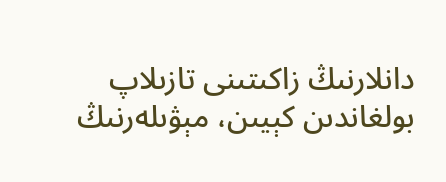دانلارنىڭ زاكىتىنى تازىلاپ بولغاندىن كېيىن، مېۋىلەرنىڭ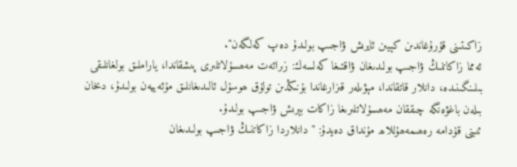زاكىتىنى قۇرۇغاندىن كېيىن ئايرىش ۋاجىپ بولىدۇ دەپ كەلگەن".
ئەمما زاكاتنىڭ ۋاجىپ بولىدىغان ۋاقتىغا كەلسەك: زىرائەت مەھسۇلاتلىرى پىشقاندا، ياراملىق بولغانلىقى بىلىنگىنىدە، دانلار قاتقاندا، مېۋىلەر قىزارغاندا بۇنىڭدىن تولۇق ھوسۇل ئالىدىغانلىق مۇئەييەن بولىدۇ، دىخان بىلەن باغۋەنگە چىققان مەھسۇلاتلىرىغا زاكات بېرىش ۋاجىپ بولىدۇ.
ئىبنى قۇدامە رەھىمەھۇللاھ مۇنداق دەيدۇ: " دانلاردا زاكاتنىڭ ۋاجىپ بولىدىغان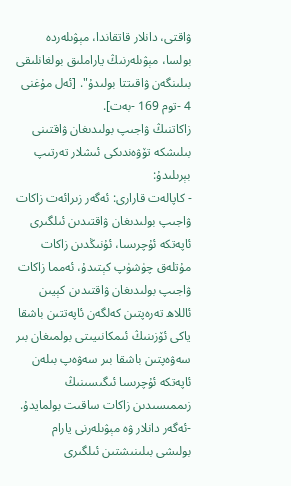ۋاقتى، دانلار قاتقاندا، مېۋىلەردە بولسا، مېۋىلەرنىڭ ياراملىق بولغانلىقى بىلىنگەن ۋاقىتتا بولىدۇ". [ئەل مۇغنى 4 -توم 169 -بەت].
زاكاتنىڭ ۋاجىپ بولىدىغان ۋاقتىنى بىلىشكە تۆۋەندىكى ئىشلار تەرتىپ بېرىلىدۇ:
- كاپالەت قارارى: ئەگەر زىرائەت زاكات ۋاجىپ بولىدىغان ۋاقتىدىن ئىلگىرى ئاپەتكە ئۇچرىسا، ئۇنىڭدىن زاكات مۇتلەق چۈشۈپ كېتىدۇ، ئەمما زاكات ۋاجىپ بولىدىغان ۋاقتىدىن كېيىن ئاللاھ تەرەپتىن كەلگەن ئاپەتتىن باشقا ياكى ئۆزىنىڭ ئىمكانىيىتى بولمىغان بىر سەۋەپتىن باشقا بىر سەۋەپ بىلەن ئاپەتكە ئۇچرىسا ئىگىسىنىڭ زىممىسىدىن زاكات ساقىت بولمايدۇ.
-ئەگەر دانلار ۋە مېۋىلەرنى يارام بولىشى بىلىنىشتىن ئىلگىرى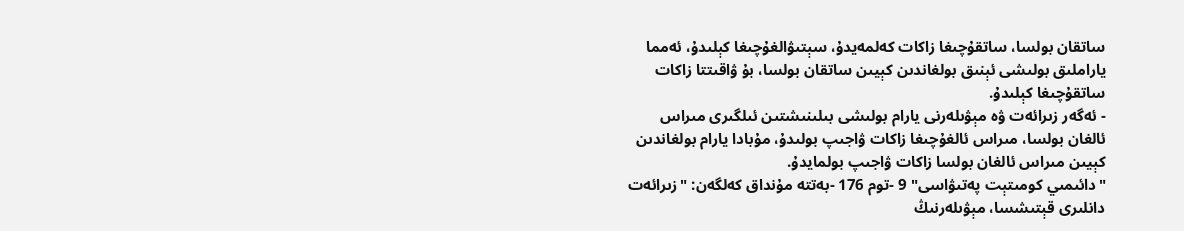ساتقان بولسا، ساتقۇچىغا زاكات كەلمەيدۇ، سېتىۋالغۇچىغا كېلىدۇ، ئەمما ياراملىق بولىشى ئېنىق بولغاندىن كېيىن ساتقان بولسا، بۇ ۋاقىتتا زاكات ساتقۇچىغا كېلىدۇ.
- ئەگەر زىرائەت ۋە مېۋىلەرنى يارام بولىشى بىلىنىشتىن ئىلگىرى مىراس ئالغان بولسا، مىراس ئالغۇچىغا زاكات ۋاجىپ بولىدۇ، مۇبادا يارام بولغاندىن كېيىن مىراس ئالغان بولسا زاكات ۋاجىپ بولمايدۇ.
"دائىمىي كومىتېت پەتىۋاسى" 9 -توم 176 -بەتتە مۇنداق كەلگەن: "زىرائەت دانلىرى قېتىشسا، مېۋىلەرنىڭ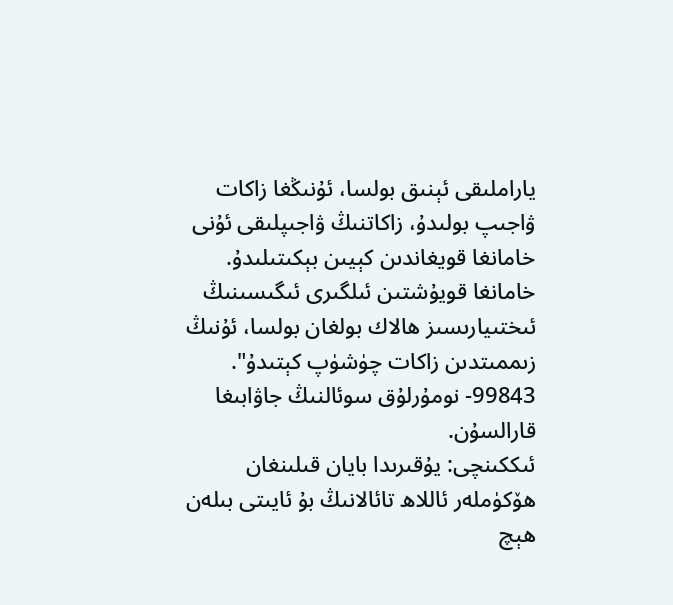ياراملىقى ئېنىق بولسا، ئۇنىڭغا زاكات ۋاجىپ بولىدۇ، زاكاتنىڭ ۋاجىپلىقى ئۇنى خامانغا قويغاندىن كېيىن بېكىتىلىدۇ. خامانغا قويۇشتىن ئىلگىرى ئىگىسىنىڭ ئىختىيارىسىز ھالاك بولغان بولسا، ئۇنىڭ زىممىتدىن زاكات چۈشۈپ كېتىدۇ". 99843- نومۇرلۇق سوئالنىڭ جاۋابىغا قارالسۇن.
ئىككىنچى: يۇقىرىدا بايان قىلىنغان ھۆكۈملەر ئاللاھ تائالانىڭ بۇ ئايىتى بىلەن ھېچ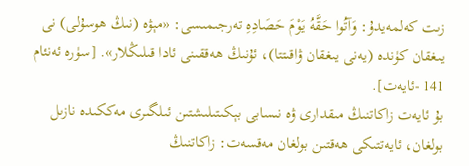زىت كەلمەيدۇ: وَآتُوا حَقَّهُ يَوْمَ حَصَادِهِ تەرجىمىسى: «مېۋە (نىڭ ھوسۇلى) نى يىغقان كۈندە (يەنى يىغقان ۋاقىتتا)، ئۇنىڭ ھەققىنى ئادا قىلىڭلار». [سۈرە ئەنئام 141 -ئايەت].
بۇ ئايەت زاكاتنىڭ مىقدارى ۋە نىسابى بېكىتىلىشتىن ئىلگىرى مەككىدە نازىل بولغان، ئايەتتىكى ھەقتىن بولغان مەقسەت: زاكاتنىڭ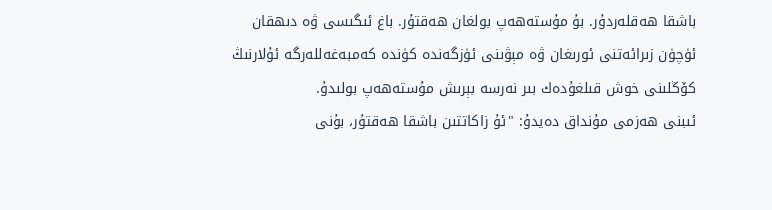باشقا ھەقلەردۇر. بۇ مۇستەھەپ بولغان ھەقتۇر. باغ ئىگىسى ۋە دىھقان ئۈچۈن زىرائەتنى ئورىغان ۋە مېۋىنى ئۈزگەندە كۈندە كەمبەغەللەرگە ئۇلارنىڭ كۆڭلىنى خوش قىلغۇدەك بىر نەرسە بېرىش مۇستەھەپ بولىدۇ.
ئىبنى ھەزمى مۇنداق دەيدۇ: "ئۇ زاكاتتىن باشقا ھەقتۇر، بۇنى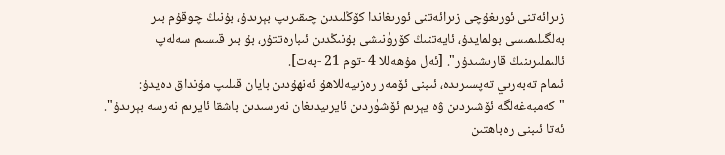زىرائەتنى ئورىغۇچى زىرائەتنى ئورىغاندا كۆڭلىدىن چىقىرىپ بېرىدۇ، بۇنىڭ چوقۇم بىر بەلگىلىمىسى بولمايدۇ، ئايەتنىڭ كۆرۈنىشى بۇنىڭدىن ئىبارەتتۇر، بۇ بىر قىسىم سەلەپ ئالىملىرىنىڭ قارىشىدۇر". [ئەل مۇھەللا 4 -توم 21 -بەت].
ئىمام تەبەرىي تەپسىرىدە، ئىبنى ئۆمەر رەزىيەللاھۇ ئەنھۇدىن بايان قىلىپ مۇنداق دەيدۇ: "كەمبەغەلگە ئۆشىردىن ۋە يېرىم ئۆشۈردىن ئايرىيدىغان نەرسىدىن باشقا ئايرىم نەرسە بېرىدۇ".
ئەتا ئىبنى رەباھتىن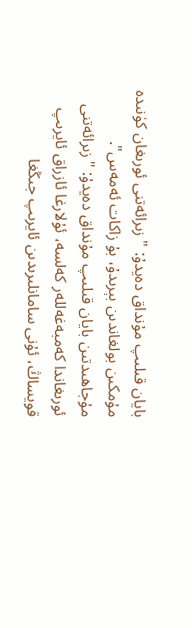بايان قىلىپ مۇنداق دەيدۇ: " زىرائەتنى ئورىغان كۈنىدە مۇمكىن بولغاندىن بېرىدۇ، بۇ زاكات ئەمەس".
مۇجاھىدتىن بايان قىلىپ مۇنداق دەيدۇ: "زىرائەتنى ئورىغاندا كەمبەغەللەر كەلسە، ئۇلارغا ئازراق ئايرىپ قويساڭ، ئۇنى سامانلىرىدىن ئايرىپ جىڭغا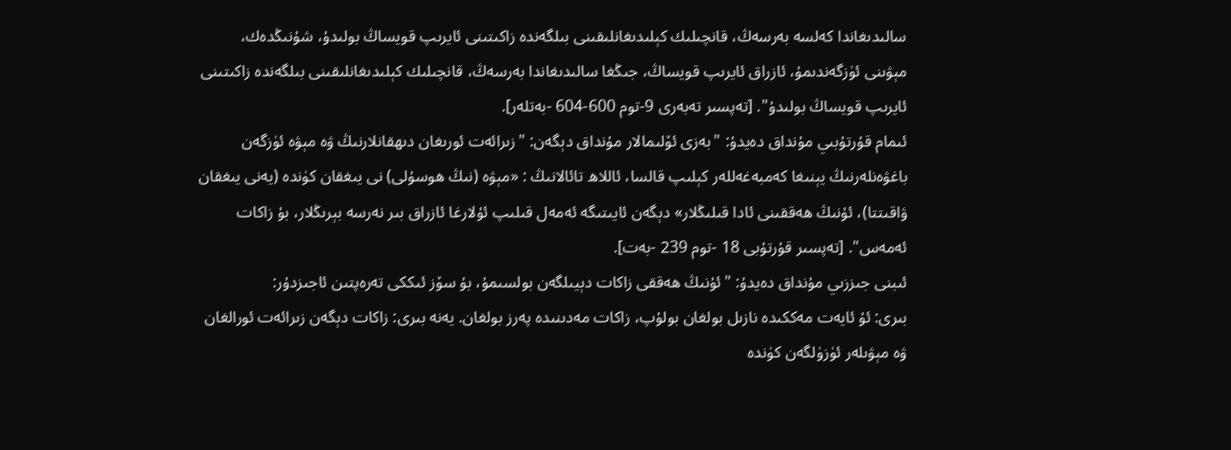سالىدىغاندا كەلسە بەرسەڭ، قانچىلىك كېلىدىغانلىقىنى بىلگەندە زاكىتىنى ئايرىپ قويساڭ بولىدۇ، شۇنىڭدەك، مېۋىنى ئۈزگەندىمۇ، ئازراق ئايرىپ قويساڭ، جىڭغا سالىدىغاندا بەرسەڭ، قانچىلىك كېلىدىغانلىقىنى بىلگەندە زاكىتىنى ئايرىپ قويساڭ بولىدۇ". [تەپسىر تەبەرى 9-توم 600-604 -بەتلەر].
ئىمام قۇرتۇبىي مۇنداق دەيدۇ: "بەزى ئۆلىمالار مۇنداق دېگەن: "زىرائەت ئورىغان دىھقانلارنىڭ ۋە مېۋە ئۈزگەن باغۋەنلەرنىڭ يېنىغا كەمبەغەللەر كېلىپ قالسا، ئاللاھ تائالانىڭ : «مېۋە (نىڭ ھوسۇلى) نى يىغقان كۈندە (يەنى يىغقان ۋاقىتتا)، ئۇنىڭ ھەققىنى ئادا قىلىڭلار» دېگەن ئايىتىگە ئەمەل قىلىپ ئۇلارغا ئازراق بىر نەرسە بېرىڭلار، بۇ زاكات ئەمەس". [تەپسىر قۇرتۇبى 18 -توم 239 -بەت].
ئىبنى جىززىي مۇنداق دەيدۇ: "ئۇنىڭ ھەققى زاكات دېيىلگەن بولسىمۇ، بۇ سۆز ئىككى تەرەپتىن ئاجىزدۇر:
بىرى: ئۇ ئايەت مەككىدە نازىل بولغان بولۇپ، زاكات مەدىنىدە پەرز بولغان. يەنە بىرى: زاكات دېگەن زىرائەت ئورالغان ۋە مېۋىلەر ئۈزۈلگەن كۈندە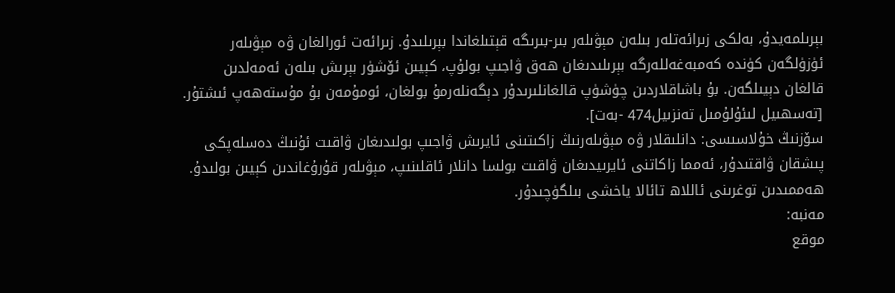بېرىلمەيدۇ، بەلكى زىرائەتلەر بىلەن مېۋىلەر بىر-بىرىگە قېتىلغاندا بېرىلىدۇ. زىرائەت ئورالغان ۋە مېۋىلەر ئۈزۈلگەن كۈندە كەمبەغەللەرگە بېرىلىدىغان ھەق ۋاجىپ بولۇپ، كېيىن ئۆشۈر بېرىش بىلەن ئەمەلدىن قالغان دېيىلگەن. بۇ باشاقلاردىن چۈشۈپ قالغانلىرىدۇر دېگەنلەرمۇ بولغان، ئومۇمەن بۇ مۇستەھەپ ئىشتۇر. [تەسھىيل لىئۇلۇمىل تەنزىيل474 -بەت].
سۆزنىڭ خۇلاسىسى: دانلىقلار ۋە مېۋىلەرنىڭ زاكىتىنى ئايرىش ۋاجىپ بولىدىغان ۋاقىت ئۇنىڭ دەسلەپكى پىشقان ۋاقتىدۇر، ئەمما زاكاتنى ئايرىيدىغان ۋاقىت بولسا دانلار ئاقلىنىپ، مېۋىلەر قۇرۇغاندىن كېيىن بولىدۇ.
ھەممىدىن توغرىنى ئاللاھ تائالا ياخشى بىلگۈچىدۇر.
مەنبە:
موقع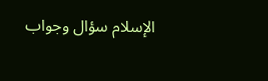الإسلام سؤال وجواب